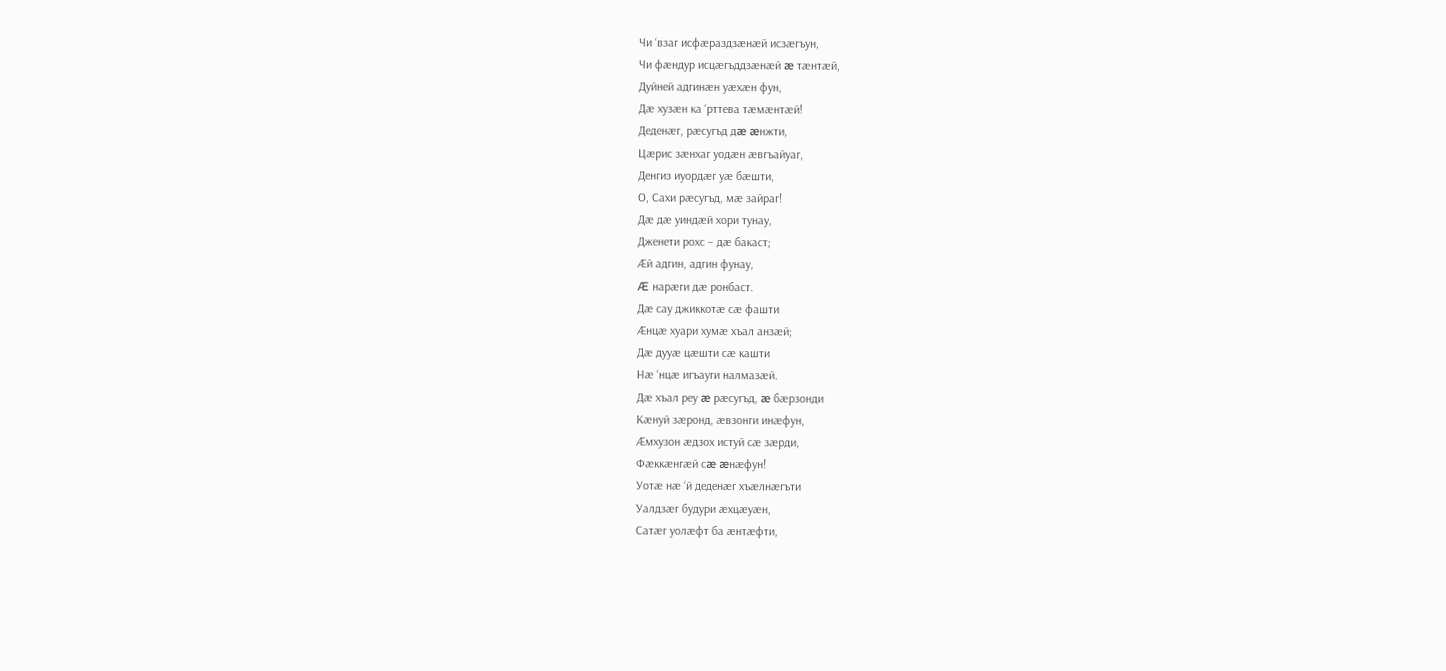Чи ‘взаг исфæраздзæнæй исзæгъун,
Чи фæндур исцæгъддзæнæй æ тæнтæй,
Дуйней адгинæн уæхæн фун,
Дæ хузæн ка ‘рттева тæмæнтæй!
Деденæг, рæсугъд дæ æнжти,
Цæрис зæнхаг уодæн æвгъайуаг,
Денгиз иуордæг уæ бæшти,
О, Сахи рæсугъд, мæ зайраг!
Дæ дæ уиндæй хори тунау,
Дженети рохс – дæ бакаст;
Æй адгин, адгин фунау,
Æ нарæги дæ ронбаст.
Дæ сау джиккотæ сæ фашти
Æнцæ хуари хумæ хъал анзæй;
Дæ дууæ цæшти сæ кашти
Нæ ‘нцæ игъауги налмазæй.
Дæ хъал реу æ рæсугъд, æ бæрзонди
Кæнуй зæронд, æвзонги инæфун,
Æмхузон æдзох истуй сæ зæрди,
Фæккæнгæй сæ æнæфун!
Уотæ нæ ‘й деденæг хъæлнæгъти
Уалдзæг будури æхцæуæн,
Сатæг уолæфт ба æнтæфти,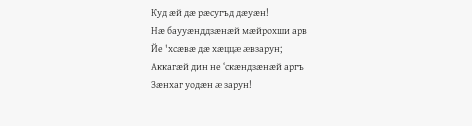Куд æй дæ рæсугъд дæуæн!
Нæ баууæнддзæнæй мæйрохши арв
Йе 'хсæвæ дæ хæццæ æвзарун;
Аккагæй дин не ‘скæндзæнæй аргъ
Зæнхаг уодæн æ зарун!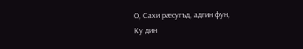О, Сахи рæсугъд, адгин фун,
Ку дин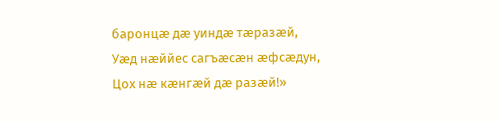баронцæ дæ уиндæ тæразæй,
Уæд нæййес сагъæсæн æфсæдун,
Цох нæ кæнгæй дæ разæй!»